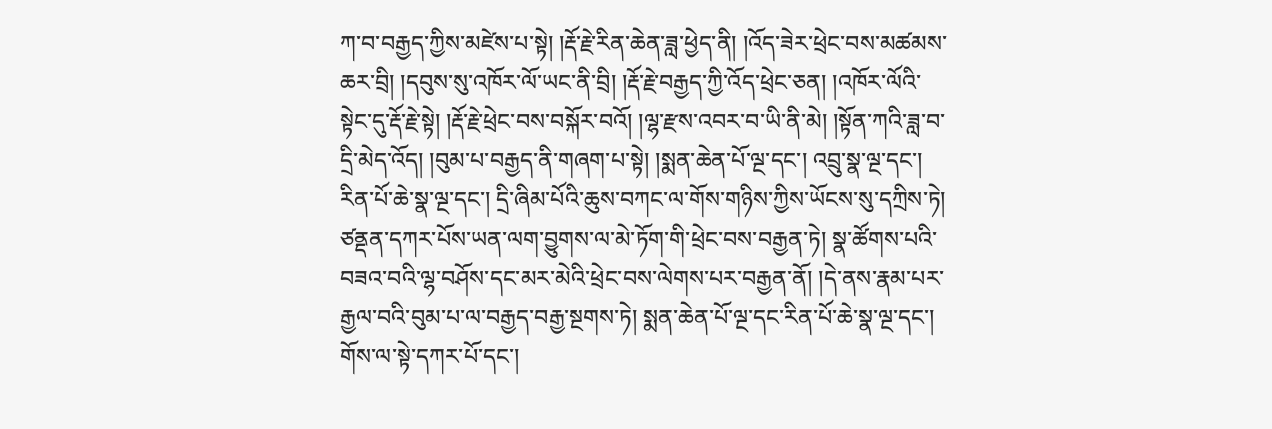ཀ་བ་བརྒྱད་ཀྱིས་མཛེས་པ་སྟེ། །རྡོ་རྗེ་རིན་ཆེན་ཟླ་ཕྱེད་ནི། །འོད་ཟེར་ཕྲེང་བས་མཚམས་ཆར་བྲི། །དབུས་སུ་འཁོར་ལོ་ཡང་ནི་བྲི། །རྡོ་རྗེ་བརྒྱད་ཀྱི་འོད་ཕྲེང་ཅན། །འཁོར་ལོའི་སྟེང་དུ་རྡོ་རྗེ་སྟེ། །རྡོ་རྗེ་ཕྲེང་བས་བསྐོར་བའོ། །ལྷ་རྫས་འབར་བ་ཡི་ནི་མེ། །སྟོན་ཀའི་ཟླ་བ་དྲི་མེད་འོད། །བུམ་པ་བརྒྱད་ནི་གཞག་པ་སྟེ། །སྨན་ཆེན་པོ་ལྔ་དང་། འབྲུ་སྣ་ལྔ་དང་། རིན་པོ་ཆེ་སྣ་ལྔ་དང་། དྲི་ཞིམ་པོའི་ཆུས་བཀང་ལ་གོས་གཉིས་ཀྱིས་ཡོངས་སུ་དཀྲིས་ཏེ། ཙནྡན་དཀར་པོས་ཡན་ལག་བྱུགས་ལ་མེ་ཏོག་གི་ཕྲེང་བས་བརྒྱན་ཏེ། སྣ་ཚོགས་པའི་བཟའ་བའི་ལྷ་བཤོས་དང་མར་མེའི་ཕྲེང་བས་ལེགས་པར་བརྒྱན་ནོ། །དེ་ནས་རྣམ་པར་རྒྱལ་བའི་བུམ་པ་ལ་བརྒྱད་བརྒྱ་སྔགས་ཏེ། སྨན་ཆེན་པོ་ལྔ་དང་རིན་པོ་ཆེ་སྣ་ལྔ་དང་། གོས་ལ་སྟེ་དཀར་པོ་དང་།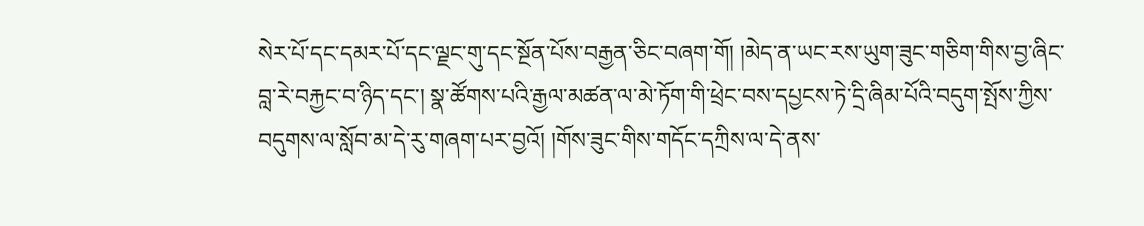སེར་པོ་དང་དམར་པོ་དང་ལྗང་གུ་དང་སྔོན་པོས་བརྒྱན་ཅིང་བཞག་གོ། །མེད་ན་ཡང་རས་ཡུག་ཟུང་གཅིག་གིས་བྱ་ཞིང་བླ་རེ་བརྐྱང་བ་ཉིད་དང་། སྣ་ཚོགས་པའི་རྒྱལ་མཚན་ལ་མེ་ཏོག་གི་ཕྲེང་བས་དཔྱངས་ཏེ་དྲི་ཞིམ་པོའི་བདུག་སྤོས་ཀྱིས་བདུགས་ལ་སློབ་མ་དེ་རུ་གཞག་པར་བྱའོ། །གོས་ཟུང་གིས་གདོང་དཀྲིས་ལ་དེ་ནས་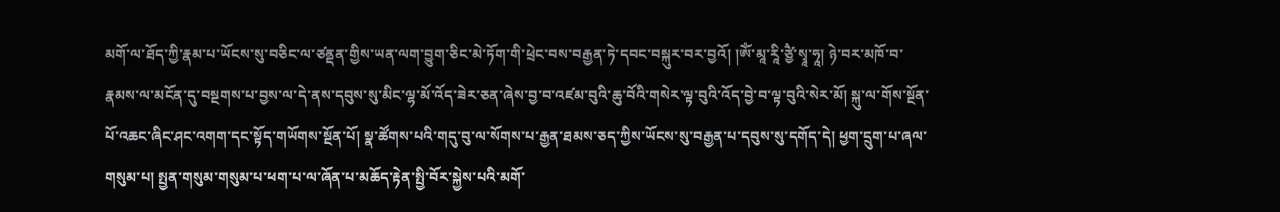མགོ་ལ་ཐོད་ཀྱི་རྣམ་པ་ཡོངས་སུ་བཅིང་ལ་ཙནྡན་གྱིས་ཡན་ལག་བྱུག་ཅིང་མེ་ཏོག་གི་ཕྲེང་བས་བརྒྱན་ཏེ་དབང་བསྐུར་བར་བྱའོ། །ཨོཾ་མཱ་རཱི་ཙྱཻ་སྭཱ་ཧཱ། ཉེ་བར་མཁོ་བ་རྣམས་ལ་མངོན་དུ་བསྔགས་པ་བྱས་ལ་དེ་ནས་དབུས་སུ་མིང་ལྷ་མོ་འོད་ཟེར་ཅན་ཞེས་བྱ་བ་འཛམ་བུའི་ཆུ་བོའི་གསེར་ལྟ་བུའི་འོད་བྱེ་བ་ལྟ་བུའི་སེར་མོ། སྐུ་ལ་གོས་སྔོན་པོ་འཆང་ཞིང་ཤང་འགག་དང་སྟོད་གཡོགས་སྔོན་པོ། སྣ་ཚོགས་པའི་གདུ་བུ་ལ་སོགས་པ་རྒྱན་ཐམས་ཅད་ཀྱིས་ཡོངས་སུ་བརྒྱན་པ་དབུས་སུ་དགོད་དེ། ཕྱག་དྲུག་པ་ཞལ་གསུམ་པ། སྤྱན་གསུམ་གསུམ་པ་ཕག་པ་ལ་ཞོན་པ་མཆོད་རྟེན་སྤྱི་བོར་སྐྱེས་པའི་མགོ་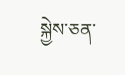སྐྱེས་ཅན་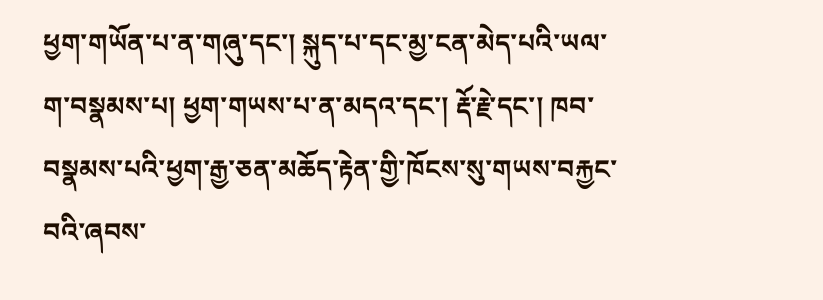ཕྱག་གཡོན་པ་ན་གཞུ་དང་། སྐུད་པ་དང་མྱ་ངན་མེད་པའི་ཡལ་ག་བསྣམས་པ། ཕྱག་གཡས་པ་ན་མདའ་དང་། རྡོ་རྗེ་དང་། ཁབ་བསྣམས་པའི་ཕྱག་རྒྱ་ཅན་མཆོད་རྟེན་གྱི་ཁོངས་སུ་གཡས་བརྐྱང་བའི་ཞབས་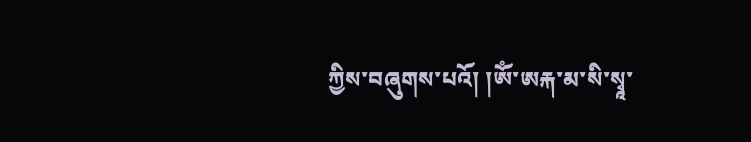ཀྱིས་བཞུགས་པའོ། །ཨོཾ་ཨརྐ་མ་སི་སྭཱ་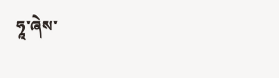ཧཱ་ཞེས་